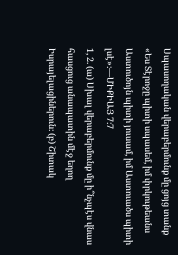Սպասողական վերաբերմունք մը ցոյց տանք
«Ես Տէրոջը պիտի սպասեմ, իմ փրկութեանս Աստուծոյն պիտի յուսամ, իմ Աստուածս պիտի լսէ»։—ՄԻՔԻԱՅ 7։7
1, 2. (ա) Սխալ վերաբերմունք մը ի՞նչպէս վնաս հասցուց անապատին մէջ եղող Իսրայելացիներուն։ (բ) Շիտակ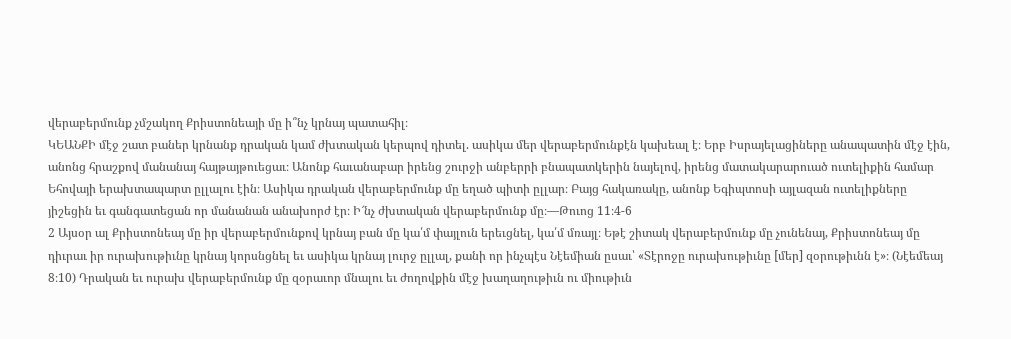վերաբերմունք չմշակող Քրիստոնեայի մը ի՞նչ կրնայ պատահիլ։
ԿԵԱՆՔԻ մէջ շատ բաներ կրնանք դրական կամ ժխտական կերպով դիտել. ասիկա մեր վերաբերմունքէն կախեալ է։ Երբ Իսրայելացիները անապատին մէջ էին, անոնց հրաշքով մանանայ հայթայթուեցաւ։ Անոնք հաւանաբար իրենց շուրջի անբերրի բնապատկերին նայելով, իրենց մատակարարուած ուտելիքին համար Եհովայի երախտապարտ ըլլալու էին։ Ասիկա դրական վերաբերմունք մը եղած պիտի ըլլար։ Բայց հակառակը, անոնք Եգիպտոսի այլազան ուտելիքները յիշեցին եւ գանգատեցան որ մանանան անախորժ էր։ Ի՜նչ ժխտական վերաբերմունք մը։—Թուոց 11։4-6
2 Այսօր ալ Քրիստոնեայ մը իր վերաբերմունքով կրնայ բան մը կա՛մ փայլուն երեւցնել, կա՛մ մռայլ։ Եթէ շիտակ վերաբերմունք մը չունենայ, Քրիստոնեայ մը դիւրաւ իր ուրախութիւնը կրնայ կորսնցնել եւ ասիկա կրնայ լուրջ ըլլալ, քանի որ ինչպէս Նէեմիան ըսաւ՝ «Տէրոջը ուրախութիւնը [մեր] զօրութիւնն է»։ (Նէեմեայ 8։10) Դրական եւ ուրախ վերաբերմունք մը զօրաւոր մնալու եւ ժողովքին մէջ խաղաղութիւն ու միութիւն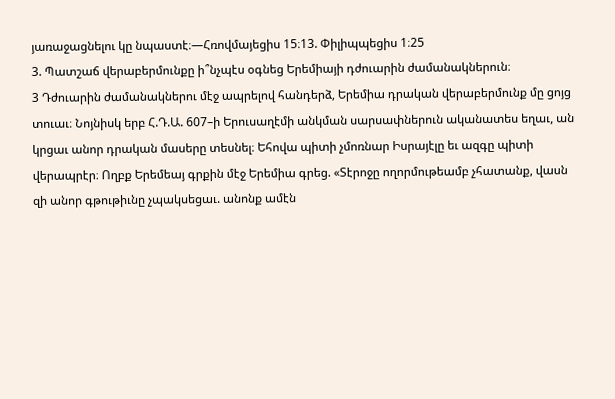յառաջացնելու կը նպաստէ։—Հռովմայեցիս 15։13. Փիլիպպեցիս 1։25
3. Պատշաճ վերաբերմունքը ի՞նչպէս օգնեց Երեմիայի դժուարին ժամանակներուն։
3 Դժուարին ժամանակներու մէջ ապրելով հանդերձ, Երեմիա դրական վերաբերմունք մը ցոյց տուաւ։ Նոյնիսկ երբ Հ.Դ.Ա. 607–ի Երուսաղէմի անկման սարսափներուն ականատես եղաւ, ան կրցաւ անոր դրական մասերը տեսնել։ Եհովա պիտի չմոռնար Իսրայէլը եւ ազգը պիտի վերապրէր։ Ողբք Երեմեայ գրքին մէջ Երեմիա գրեց. «Տէրոջը ողորմութեամբ չհատանք, վասն զի անոր գթութիւնը չպակսեցաւ. անոնք ամէն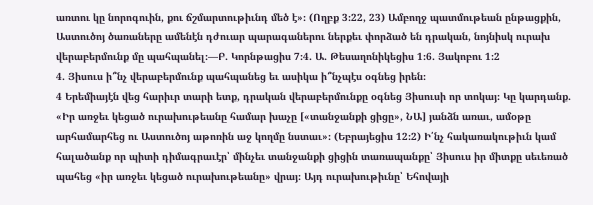առտու կը նորոգուին, քու ճշմարտութիւնդ մեծ է»։ (Ողբք 3։22, 23) Ամբողջ պատմութեան ընթացքին, Աստուծոյ ծառաները ամենէն դժուար պարագաներու ներքեւ փորձած են դրական, նոյնիսկ ուրախ վերաբերմունք մը պահպանել։—Բ. Կորնթացիս 7։4. Ա. Թեսաղոնիկեցիս 1։6. Յակոբու 1։2
4. Յիսուս ի՞նչ վերաբերմունք պահպանեց եւ ասիկա ի՞նչպէս օգնեց իրեն։
4 Երեմիայէն վեց հարիւր տարի ետք, դրական վերաբերմունքը օգնեց Յիսուսի որ տոկայ։ Կը կարդանք. «Իր առջեւ կեցած ուրախութեանը համար խաչը [«տանջանքի ցիցը», ՆԱ] յանձն առաւ, ամօթը արհամարհեց ու Աստուծոյ աթոռին աջ կողմը նստաւ»։ (Եբրայեցիս 12։2) Ի՛նչ հակառակութիւն կամ հալածանք որ պիտի դիմագրաւէր՝ մինչեւ տանջանքի ցիցին տառապանքը՝ Յիսուս իր միտքը սեւեռած պահեց «իր առջեւ կեցած ուրախութեանը» վրայ։ Այդ ուրախութիւնը՝ Եհովայի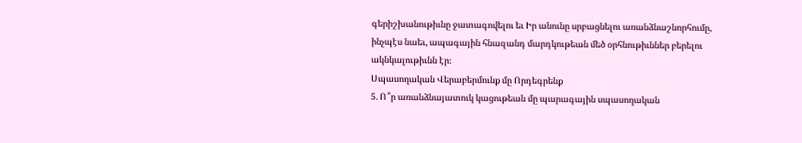գերիշխանութիւնը ջատագովելու եւ Իր անունը սրբացնելու առանձնաշնորհումը, ինչպէս նաեւ, ապագային հնազանդ մարդկութեան մեծ օրհնութիւններ բերելու ակնկալութիւնն էր։
Սպասողական Վերաբերմունք մը Որդեգրենք
5. Ո՞ր առանձնայատուկ կացութեան մը պարագային սպասողական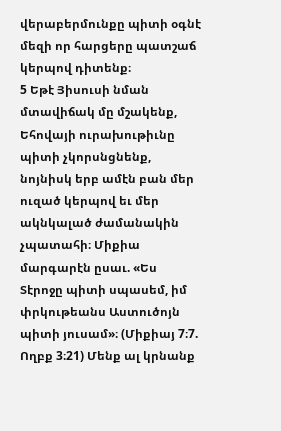վերաբերմունքը պիտի օգնէ մեզի որ հարցերը պատշաճ կերպով դիտենք։
5 Եթէ Յիսուսի նման մտավիճակ մը մշակենք, Եհովայի ուրախութիւնը պիտի չկորսնցնենք, նոյնիսկ երբ ամէն բան մեր ուզած կերպով եւ մեր ակնկալած ժամանակին չպատահի։ Միքիա մարգարէն ըսաւ. «Ես Տէրոջը պիտի սպասեմ, իմ փրկութեանս Աստուծոյն պիտի յուսամ»։ (Միքիայ 7։7. Ողբք 3։21) Մենք ալ կրնանք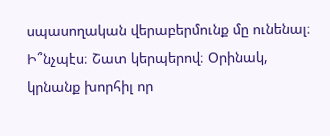սպասողական վերաբերմունք մը ունենալ։ Ի՞նչպէս։ Շատ կերպերով։ Օրինակ, կրնանք խորհիլ որ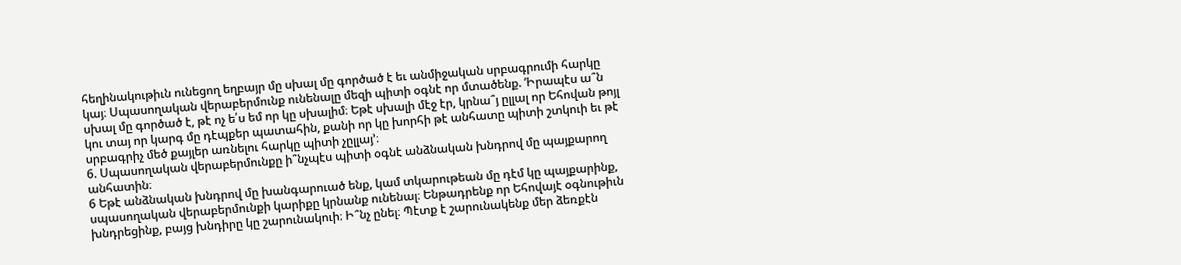հեղինակութիւն ունեցող եղբայր մը սխալ մը գործած է եւ անմիջական սրբագրումի հարկը կայ։ Սպասողական վերաբերմունք ունենալը մեզի պիտի օգնէ որ մտածենք. ‘Իրապէս ա՞ն սխալ մը գործած է, թէ ոչ ե՛ս եմ որ կը սխալիմ։ Եթէ սխալի մէջ էր, կրնա՞յ ըլլալ որ Եհովան թոյլ կու տայ որ կարգ մը դէպքեր պատահին, քանի որ կը խորհի թէ անհատը պիտի շտկուի եւ թէ սրբագրիչ մեծ քայլեր առնելու հարկը պիտի չըլլայ’։
6. Սպասողական վերաբերմունքը ի՞նչպէս պիտի օգնէ անձնական խնդրով մը պայքարող անհատին։
6 Եթէ անձնական խնդրով մը խանգարուած ենք, կամ տկարութեան մը դէմ կը պայքարինք, սպասողական վերաբերմունքի կարիքը կրնանք ունենալ։ Ենթադրենք որ Եհովայէ օգնութիւն խնդրեցինք, բայց խնդիրը կը շարունակուի։ Ի՞նչ ընել։ Պէտք է շարունակենք մեր ձեռքէն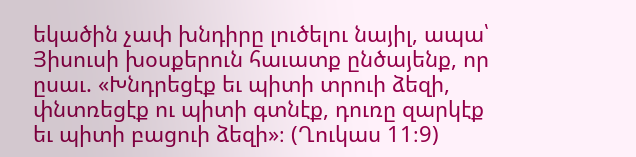եկածին չափ խնդիրը լուծելու նայիլ, ապա՝ Յիսուսի խօսքերուն հաւատք ընծայենք, որ ըսաւ. «Խնդրեցէք եւ պիտի տրուի ձեզի, փնտռեցէք ու պիտի գտնէք, դուռը զարկէք եւ պիտի բացուի ձեզի»։ (Ղուկաս 11։9)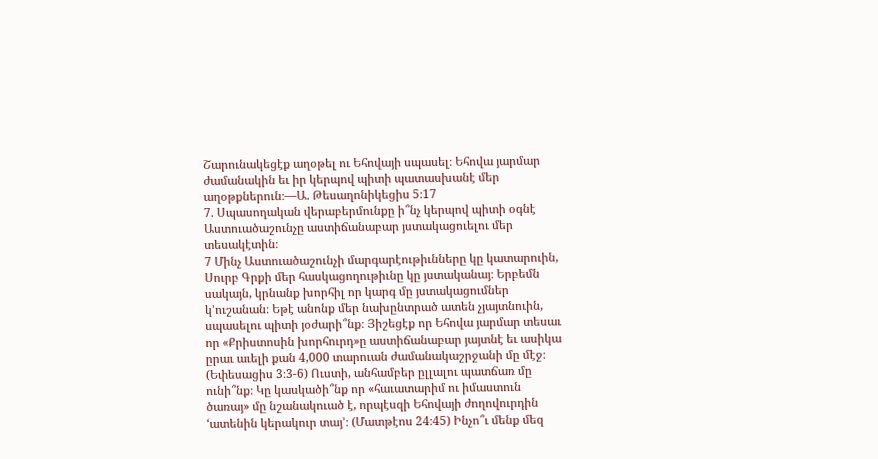Շարունակեցէք աղօթել ու Եհովայի սպասել։ Եհովա յարմար ժամանակին եւ իր կերպով պիտի պատասխանէ մեր աղօթքներուն։—Ա. Թեսաղոնիկեցիս 5։17
7. Սպասողական վերաբերմունքը ի՞նչ կերպով պիտի օգնէ Աստուածաշունչը աստիճանաբար յստակացուելու մեր տեսակէտին։
7 Մինչ Աստուածաշունչի մարգարէութիւնները կը կատարուին, Սուրբ Գրքի մեր հասկացողութիւնը կը յստականայ։ Երբեմն սակայն, կրնանք խորհիլ որ կարգ մը յստակացումներ կ’ուշանան։ Եթէ անոնք մեր նախընտրած ատեն չյայտնուին, սպասելու պիտի յօժարի՞նք։ Յիշեցէք որ Եհովա յարմար տեսաւ որ «Քրիստոսին խորհուրդ»ը աստիճանաբար յայտնէ եւ ասիկա ըրաւ աւելի քան 4,000 տարուան ժամանակաշրջանի մը մէջ։ (Եփեսացիս 3։3-6) Ուստի, անհամբեր ըլլալու պատճառ մը ունի՞նք։ Կը կասկածի՞նք որ «հաւատարիմ ու իմաստուն ծառայ» մը նշանակուած է, որպէսզի Եհովայի ժողովուրդին ‘ատենին կերակուր տայ’։ (Մատթէոս 24։45) Ինչո՞ւ մենք մեզ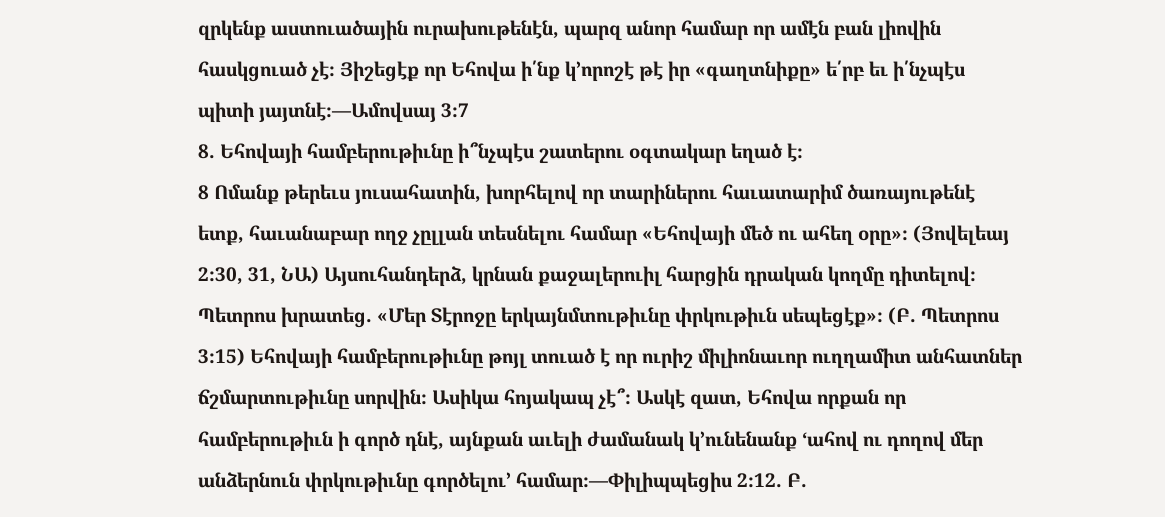զրկենք աստուածային ուրախութենէն, պարզ անոր համար որ ամէն բան լիովին հասկցուած չէ։ Յիշեցէք որ Եհովա ի՛նք կ’որոշէ թէ իր «գաղտնիքը» ե՛րբ եւ ի՛նչպէս պիտի յայտնէ։—Ամովսայ 3։7
8. Եհովայի համբերութիւնը ի՞նչպէս շատերու օգտակար եղած է։
8 Ոմանք թերեւս յուսահատին, խորհելով որ տարիներու հաւատարիմ ծառայութենէ ետք, հաւանաբար ողջ չըլլան տեսնելու համար «Եհովայի մեծ ու ահեղ օրը»։ (Յովելեայ 2։30, 31, ՆԱ) Այսուհանդերձ, կրնան քաջալերուիլ հարցին դրական կողմը դիտելով։ Պետրոս խրատեց. «Մեր Տէրոջը երկայնմտութիւնը փրկութիւն սեպեցէք»։ (Բ. Պետրոս 3։15) Եհովայի համբերութիւնը թոյլ տուած է որ ուրիշ միլիոնաւոր ուղղամիտ անհատներ ճշմարտութիւնը սորվին։ Ասիկա հոյակապ չէ՞։ Ասկէ զատ, Եհովա որքան որ համբերութիւն ի գործ դնէ, այնքան աւելի ժամանակ կ’ունենանք ‘ահով ու դողով մեր անձերնուն փրկութիւնը գործելու’ համար։—Փիլիպպեցիս 2։12. Բ.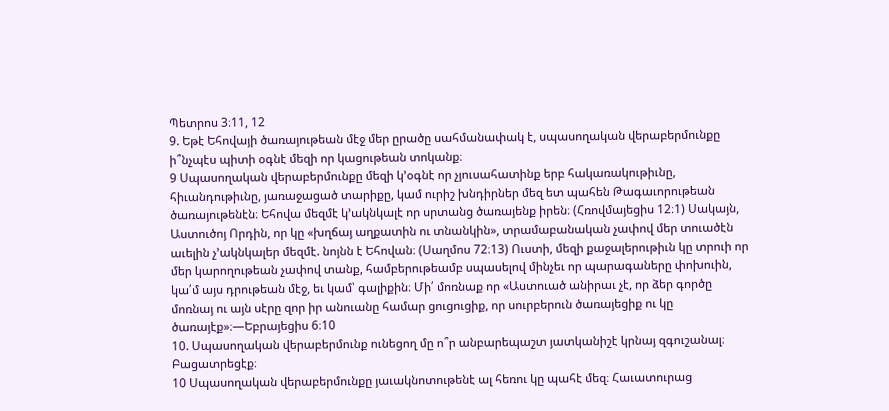Պետրոս 3։11, 12
9. Եթէ Եհովայի ծառայութեան մէջ մեր ըրածը սահմանափակ է, սպասողական վերաբերմունքը ի՞նչպէս պիտի օգնէ մեզի որ կացութեան տոկանք։
9 Սպասողական վերաբերմունքը մեզի կ’օգնէ որ չյուսահատինք երբ հակառակութիւնը, հիւանդութիւնը, յառաջացած տարիքը, կամ ուրիշ խնդիրներ մեզ ետ պահեն Թագաւորութեան ծառայութենէն։ Եհովա մեզմէ կ’ակնկալէ որ սրտանց ծառայենք իրեն։ (Հռովմայեցիս 12։1) Սակայն, Աստուծոյ Որդին, որ կը «խղճայ աղքատին ու տնանկին», տրամաբանական չափով մեր տուածէն աւելին չ’ակնկալեր մեզմէ. նոյնն է Եհովան։ (Սաղմոս 72։13) Ուստի, մեզի քաջալերութիւն կը տրուի որ մեր կարողութեան չափով տանք, համբերութեամբ սպասելով մինչեւ որ պարագաները փոխուին, կա՛մ այս դրութեան մէջ, եւ կամ՝ գալիքին։ Մի՛ մոռնաք որ «Աստուած անիրաւ չէ, որ ձեր գործը մոռնայ ու այն սէրը զոր իր անուանը համար ցուցուցիք, որ սուրբերուն ծառայեցիք ու կը ծառայէք»։—Եբրայեցիս 6։10
10. Սպասողական վերաբերմունք ունեցող մը ո՞ր անբարեպաշտ յատկանիշէ կրնայ զգուշանալ։ Բացատրեցէք։
10 Սպասողական վերաբերմունքը յաւակնոտութենէ ալ հեռու կը պահէ մեզ։ Հաւատուրաց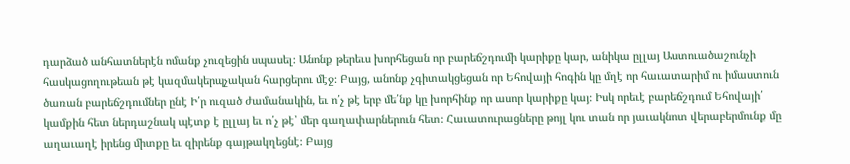դարձած անհատներէն ոմանք չուզեցին սպասել։ Անոնք թերեւս խորհեցան որ բարեճշդումի կարիքը կար, անիկա ըլլայ Աստուածաշունչի հասկացողութեան թէ կազմակերպչական հարցերու մէջ։ Բայց, անոնք չգիտակցեցան որ Եհովայի հոգին կը մղէ որ հաւատարիմ ու իմաստուն ծառան բարեճշդումներ ընէ Ի՛ր ուզած ժամանակին, եւ ո՛չ թէ երբ մե՛նք կը խորհինք որ ասոր կարիքը կայ։ Իսկ որեւէ բարեճշդում Եհովայի՛ կամքին հետ ներդաշնակ պէտք է ըլլայ եւ ո՛չ թէ՝ մեր գաղափարներուն հետ։ Հաւատուրացները թոյլ կու տան որ յաւակնոտ վերաբերմունք մը աղաւաղէ իրենց միտքը եւ զիրենք գայթակղեցնէ։ Բայց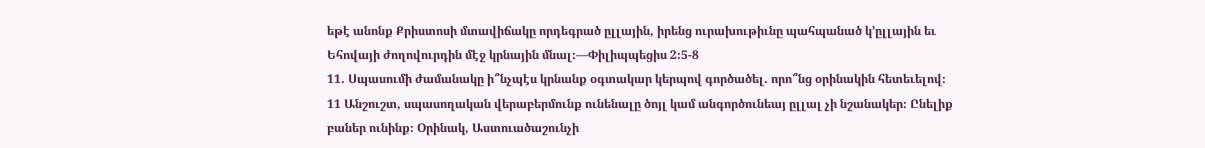եթէ անոնք Քրիստոսի մտավիճակը որդեգրած ըլլային, իրենց ուրախութիւնը պահպանած կ’ըլլային եւ Եհովայի ժողովուրդին մէջ կրնային մնալ։—Փիլիպպեցիս 2։5-8
11. Սպասումի ժամանակը ի՞նչպէս կրնանք օգտակար կերպով գործածել. որո՞նց օրինակին հետեւելով։
11 Անշուշտ, սպասողական վերաբերմունք ունենալը ծոյլ կամ անգործունեայ ըլլալ չի նշանակեր։ Ընելիք բաներ ունինք։ Օրինակ, Աստուածաշունչի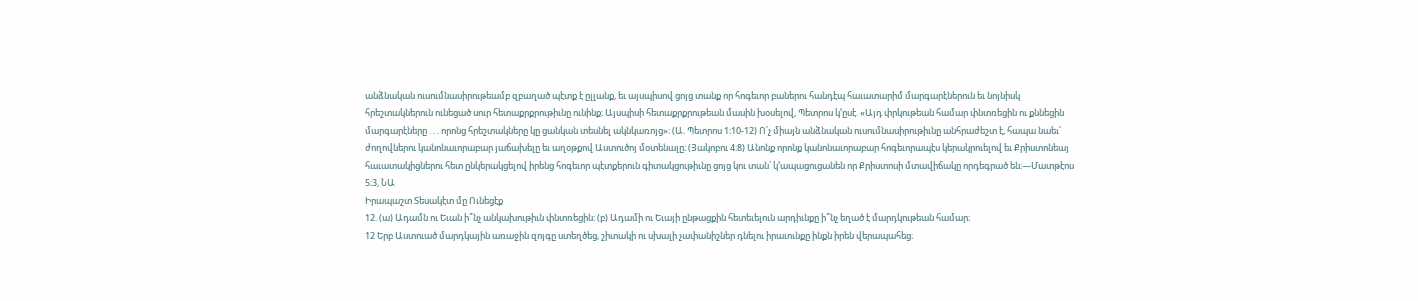անձնական ուսումնասիրութեամբ զբաղած պէտք է ըլլանք, եւ այսպիսով ցոյց տանք որ հոգեւոր բաներու հանդէպ հաւատարիմ մարգարէներուն եւ նոյնիսկ հրեշտակներուն ունեցած սուր հետաքրքրութիւնը ունինք։ Այսպիսի հետաքրքրութեան մասին խօսելով, Պետրոս կ’ըսէ. «Այդ փրկութեան համար փնտռեցին ու քննեցին մարգարէները . . . որոնց հրեշտակները կը ցանկան տեսնել ակնկառոյց»։ (Ա. Պետրոս 1։10-12) Ո՛չ միայն անձնական ուսումնասիրութիւնը անհրաժեշտ է, հապա նաեւ՝ ժողովներու կանոնաւորաբար յաճախելը եւ աղօթքով Աստուծոյ մօտենալը։ (Յակոբու 4։8) Անոնք որոնք կանոնաւորաբար հոգեւորապէս կերակրուելով եւ Քրիստոնեայ հաւատակիցներու հետ ընկերակցելով իրենց հոգեւոր պէտքերուն գիտակցութիւնը ցոյց կու տան՝ կ’ապացուցանեն որ Քրիստոսի մտավիճակը որդեգրած են։—Մատթէոս 5։3, ՆԱ
Իրապաշտ Տեսակէտ մը Ունեցէք
12. (ա) Ադամն ու Եւան ի՞նչ անկախութիւն փնտռեցին։ (բ) Ադամի ու Եւայի ընթացքին հետեւելուն արդիւնքը ի՞նչ եղած է մարդկութեան համար։
12 Երբ Աստուած մարդկային առաջին զոյգը ստեղծեց, շիտակի ու սխալի չափանիշներ դնելու իրաւունքը ինքն իրեն վերապահեց։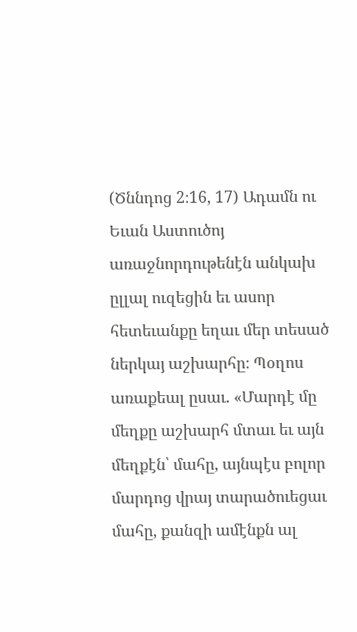(Ծննդոց 2։16, 17) Ադամն ու Եւան Աստուծոյ առաջնորդութենէն անկախ ըլլալ ուզեցին եւ ասոր հետեւանքը եղաւ մեր տեսած ներկայ աշխարհը։ Պօղոս առաքեալ ըսաւ. «Մարդէ մը մեղքը աշխարհ մտաւ եւ այն մեղքէն՝ մահը, այնպէս բոլոր մարդոց վրայ տարածուեցաւ մահը, քանզի ամէնքն ալ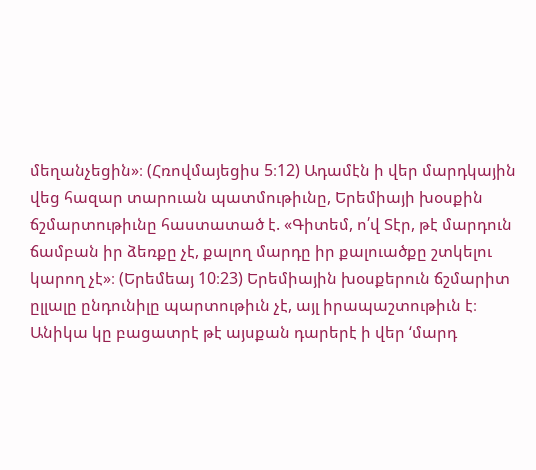մեղանչեցին»։ (Հռովմայեցիս 5։12) Ադամէն ի վեր մարդկային վեց հազար տարուան պատմութիւնը, Երեմիայի խօսքին ճշմարտութիւնը հաստատած է. «Գիտեմ, ո՛վ Տէր, թէ մարդուն ճամբան իր ձեռքը չէ, քալող մարդը իր քալուածքը շտկելու կարող չէ»։ (Երեմեայ 10։23) Երեմիային խօսքերուն ճշմարիտ ըլլալը ընդունիլը պարտութիւն չէ, այլ իրապաշտութիւն է։ Անիկա կը բացատրէ թէ այսքան դարերէ ի վեր ‘մարդ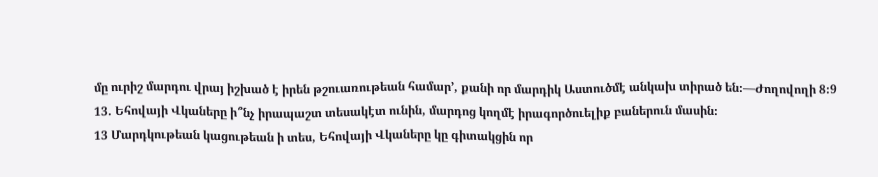մը ուրիշ մարդու վրայ իշխած է իրեն թշուառութեան համար’, քանի որ մարդիկ Աստուծմէ անկախ տիրած են։—Ժողովողի 8։9
13. Եհովայի Վկաները ի՞նչ իրապաշտ տեսակէտ ունին, մարդոց կողմէ իրագործուելիք բաներուն մասին։
13 Մարդկութեան կացութեան ի տես, Եհովայի Վկաները կը գիտակցին որ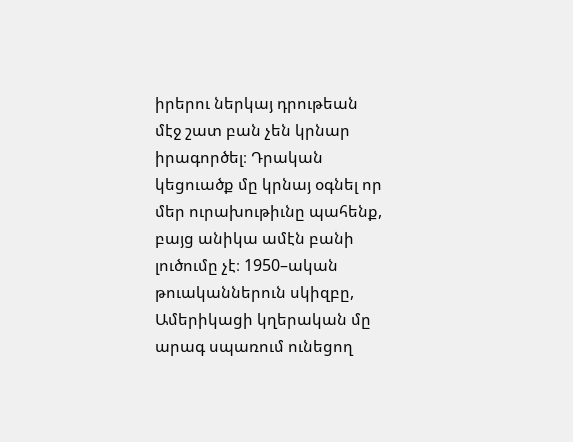իրերու ներկայ դրութեան մէջ շատ բան չեն կրնար իրագործել։ Դրական կեցուածք մը կրնայ օգնել որ մեր ուրախութիւնը պահենք, բայց անիկա ամէն բանի լուծումը չէ։ 1950–ական թուականներուն սկիզբը, Ամերիկացի կղերական մը արագ սպառում ունեցող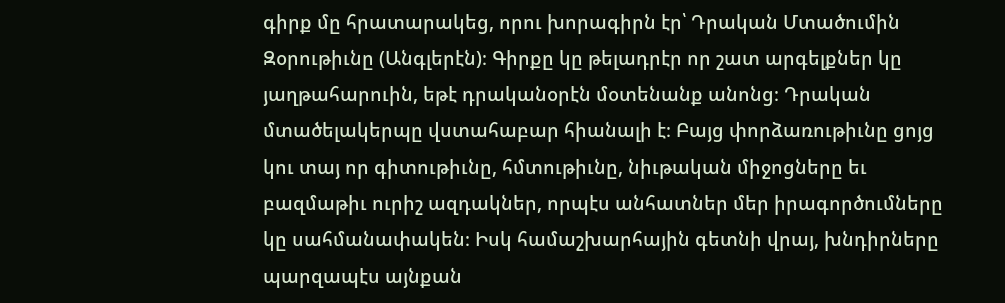գիրք մը հրատարակեց, որու խորագիրն էր՝ Դրական Մտածումին Զօրութիւնը (Անգլերէն)։ Գիրքը կը թելադրէր որ շատ արգելքներ կը յաղթահարուին, եթէ դրականօրէն մօտենանք անոնց։ Դրական մտածելակերպը վստահաբար հիանալի է։ Բայց փորձառութիւնը ցոյց կու տայ որ գիտութիւնը, հմտութիւնը, նիւթական միջոցները եւ բազմաթիւ ուրիշ ազդակներ, որպէս անհատներ մեր իրագործումները կը սահմանափակեն։ Իսկ համաշխարհային գետնի վրայ, խնդիրները պարզապէս այնքան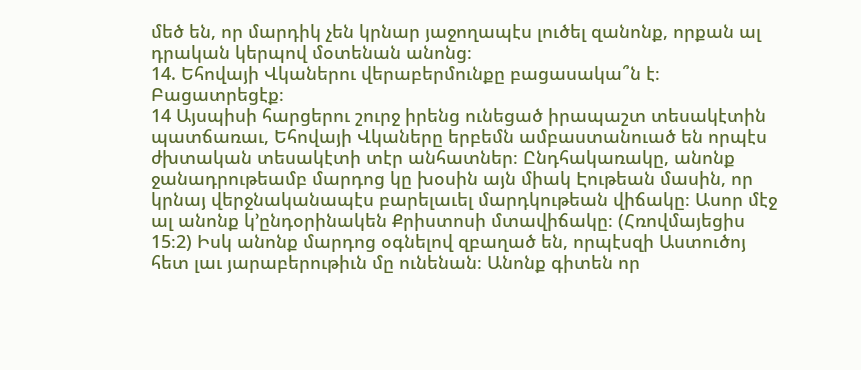մեծ են, որ մարդիկ չեն կրնար յաջողապէս լուծել զանոնք, որքան ալ դրական կերպով մօտենան անոնց։
14. Եհովայի Վկաներու վերաբերմունքը բացասակա՞ն է։ Բացատրեցէք։
14 Այսպիսի հարցերու շուրջ իրենց ունեցած իրապաշտ տեսակէտին պատճառաւ, Եհովայի Վկաները երբեմն ամբաստանուած են որպէս ժխտական տեսակէտի տէր անհատներ։ Ընդհակառակը, անոնք ջանադրութեամբ մարդոց կը խօսին այն միակ Էութեան մասին, որ կրնայ վերջնականապէս բարելաւել մարդկութեան վիճակը։ Ասոր մէջ ալ անոնք կ’ընդօրինակեն Քրիստոսի մտավիճակը։ (Հռովմայեցիս 15։2) Իսկ անոնք մարդոց օգնելով զբաղած են, որպէսզի Աստուծոյ հետ լաւ յարաբերութիւն մը ունենան։ Անոնք գիտեն որ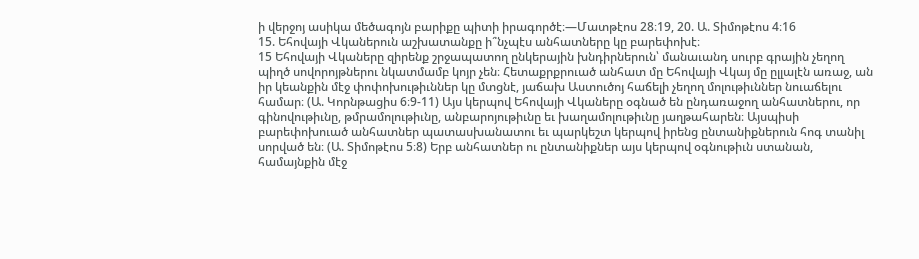ի վերջոյ ասիկա մեծագոյն բարիքը պիտի իրագործէ։—Մատթէոս 28։19, 20. Ա. Տիմոթէոս 4։16
15. Եհովայի Վկաներուն աշխատանքը ի՞նչպէս անհատները կը բարեփոխէ։
15 Եհովայի Վկաները զիրենք շրջապատող ընկերային խնդիրներուն՝ մանաւանդ սուրբ գրային չեղող պիղծ սովորոյթներու նկատմամբ կոյր չեն։ Հետաքրքրուած անհատ մը Եհովայի Վկայ մը ըլլալէն առաջ, ան իր կեանքին մէջ փոփոխութիւններ կը մտցնէ, յաճախ Աստուծոյ հաճելի չեղող մոլութիւններ նուաճելու համար։ (Ա. Կորնթացիս 6։9-11) Այս կերպով Եհովայի Վկաները օգնած են ընդառաջող անհատներու, որ գինովութիւնը, թմրամոլութիւնը, անբարոյութիւնը եւ խաղամոլութիւնը յաղթահարեն։ Այսպիսի բարեփոխուած անհատներ պատասխանատու եւ պարկեշտ կերպով իրենց ընտանիքներուն հոգ տանիլ սորված են։ (Ա. Տիմոթէոս 5։8) Երբ անհատներ ու ընտանիքներ այս կերպով օգնութիւն ստանան, համայնքին մէջ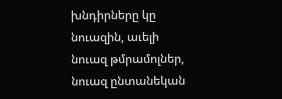խնդիրները կը նուազին, աւելի նուազ թմրամոլներ, նուազ ընտանեկան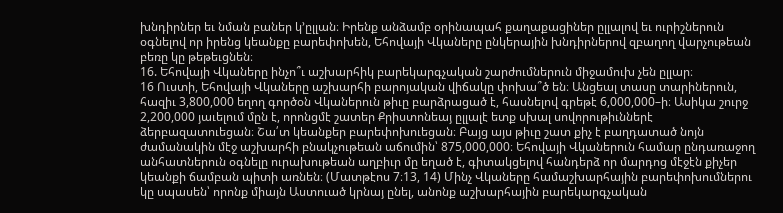խնդիրներ եւ նման բաներ կ’ըլլան։ Իրենք անձամբ օրինապահ քաղաքացիներ ըլլալով եւ ուրիշներուն օգնելով որ իրենց կեանքը բարեփոխեն, Եհովայի Վկաները ընկերային խնդիրներով զբաղող վարչութեան բեռը կը թեթեւցնեն։
16. Եհովայի Վկաները ինչո՞ւ աշխարհիկ բարեկարգչական շարժումներուն միջամուխ չեն ըլլար։
16 Ուստի, Եհովայի Վկաները աշխարհի բարոյական վիճակը փոխա՞ծ են։ Անցեալ տասը տարիներուն, հազիւ 3,800,000 եղող գործօն Վկաներուն թիւը բարձրացած է, հասնելով գրեթէ 6,000,000–ի։ Ասիկա շուրջ 2,200,000 յաւելում մըն է, որոնցմէ շատեր Քրիստոնեայ ըլլալէ ետք սխալ սովորութիւններէ ձերբազատուեցան։ Շա՛տ կեանքեր բարեփոխուեցան։ Բայց այս թիւը շատ քիչ է բաղդատած նոյն ժամանակին մէջ աշխարհի բնակչութեան աճումին՝ 875,000,000։ Եհովայի Վկաներուն համար ընդառաջող անհատներուն օգնելը ուրախութեան աղբիւր մը եղած է, գիտակցելով հանդերձ որ մարդոց մէջէն քիչեր կեանքի ճամբան պիտի առնեն։ (Մատթէոս 7։13, 14) Մինչ Վկաները համաշխարհային բարեփոխումներու կը սպասեն՝ որոնք միայն Աստուած կրնայ ընել, անոնք աշխարհային բարեկարգչական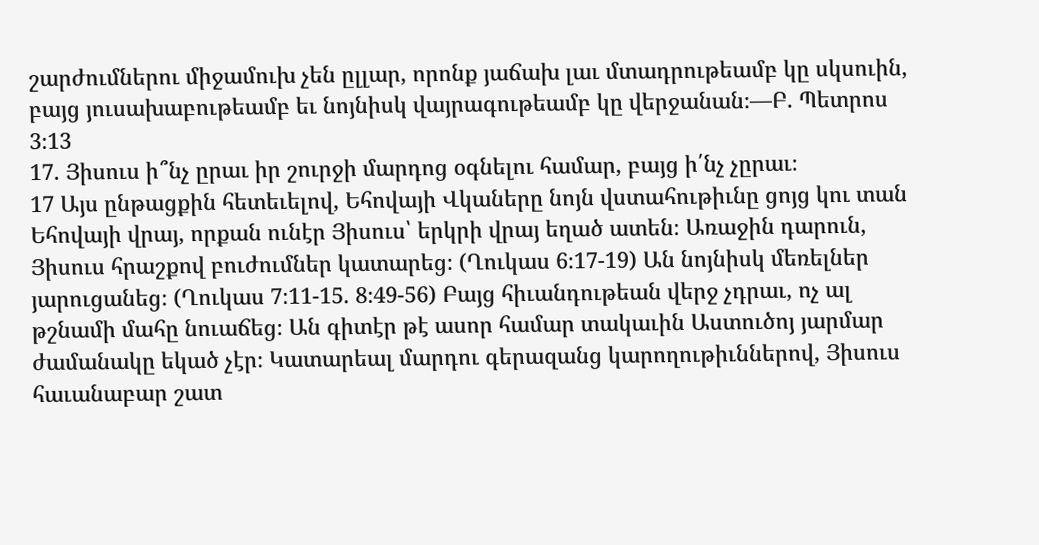շարժումներու միջամուխ չեն ըլլար, որոնք յաճախ լաւ մտադրութեամբ կը սկսուին, բայց յուսախաբութեամբ եւ նոյնիսկ վայրագութեամբ կը վերջանան։—Բ. Պետրոս 3։13
17. Յիսուս ի՞նչ ըրաւ իր շուրջի մարդոց օգնելու համար, բայց ի՛նչ չըրաւ։
17 Այս ընթացքին հետեւելով, Եհովայի Վկաները նոյն վստահութիւնը ցոյց կու տան Եհովայի վրայ, որքան ունէր Յիսուս՝ երկրի վրայ եղած ատեն։ Առաջին դարուն, Յիսուս հրաշքով բուժումներ կատարեց։ (Ղուկաս 6։17-19) Ան նոյնիսկ մեռելներ յարուցանեց։ (Ղուկաս 7։11-15. 8։49-56) Բայց հիւանդութեան վերջ չդրաւ, ոչ ալ թշնամի մահը նուաճեց։ Ան գիտէր թէ ասոր համար տակաւին Աստուծոյ յարմար ժամանակը եկած չէր։ Կատարեալ մարդու գերազանց կարողութիւններով, Յիսուս հաւանաբար շատ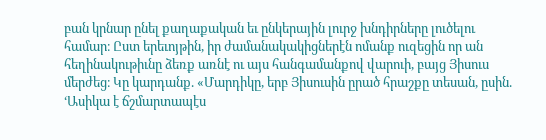բան կրնար ընել քաղաքական եւ ընկերային լուրջ խնդիրները լուծելու համար։ Ըստ երեւոյթին, իր ժամանակակիցներէն ոմանք ուզեցին որ ան հեղինակութիւնը ձեռք առնէ ու այս հանգամանքով վարուի, բայց Յիսուս մերժեց։ Կը կարդանք. «Մարդիկը, երբ Յիսուսին ըրած հրաշքը տեսան, ըսին. ‘Ասիկա է ճշմարտապէս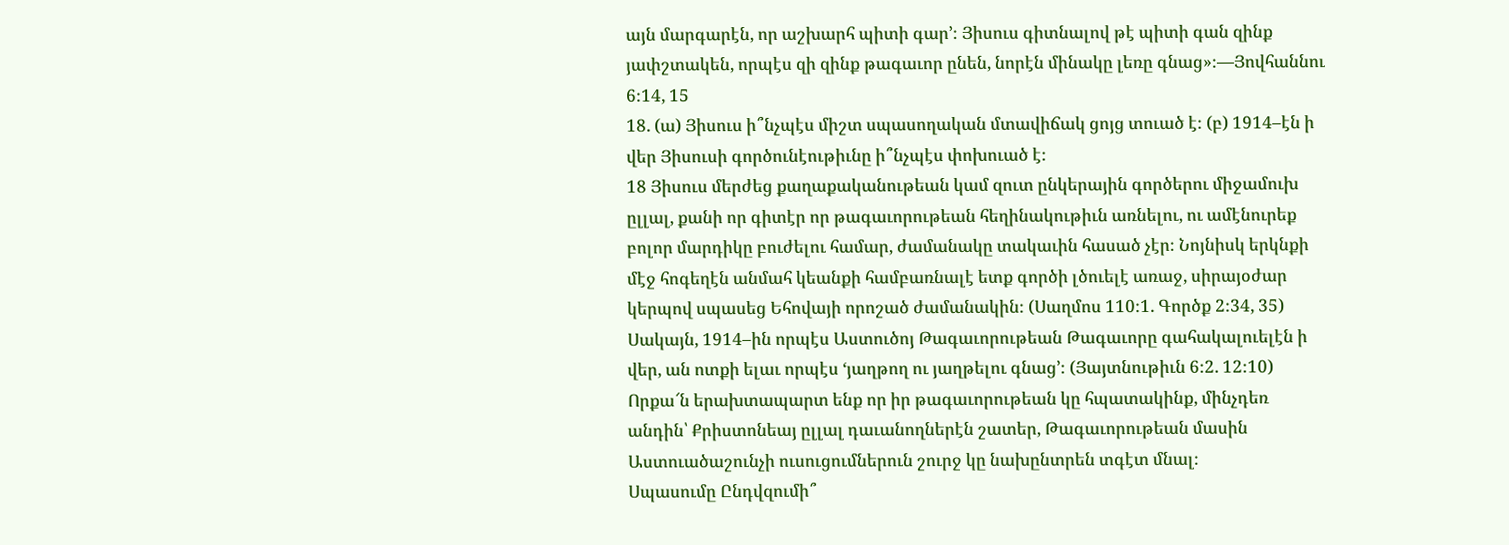այն մարգարէն, որ աշխարհ պիտի գար’։ Յիսուս գիտնալով թէ պիտի գան զինք յափշտակեն, որպէս զի զինք թագաւոր ընեն, նորէն մինակը լեռը գնաց»։—Յովհաննու 6։14, 15
18. (ա) Յիսուս ի՞նչպէս միշտ սպասողական մտավիճակ ցոյց տուած է։ (բ) 1914–էն ի վեր Յիսուսի գործունէութիւնը ի՞նչպէս փոխուած է։
18 Յիսուս մերժեց քաղաքականութեան կամ զուտ ընկերային գործերու միջամուխ ըլլալ, քանի որ գիտէր որ թագաւորութեան հեղինակութիւն առնելու, ու ամէնուրեք բոլոր մարդիկը բուժելու համար, ժամանակը տակաւին հասած չէր։ Նոյնիսկ երկնքի մէջ հոգեղէն անմահ կեանքի համբառնալէ ետք գործի լծուելէ առաջ, սիրայօժար կերպով սպասեց Եհովայի որոշած ժամանակին։ (Սաղմոս 110։1. Գործք 2։34, 35) Սակայն, 1914–ին որպէս Աստուծոյ Թագաւորութեան Թագաւորը գահակալուելէն ի վեր, ան ոտքի ելաւ որպէս ‘յաղթող ու յաղթելու գնաց’։ (Յայտնութիւն 6։2. 12։10) Որքա՜ն երախտապարտ ենք որ իր թագաւորութեան կը հպատակինք, մինչդեռ անդին՝ Քրիստոնեայ ըլլալ դաւանողներէն շատեր, Թագաւորութեան մասին Աստուածաշունչի ուսուցումներուն շուրջ կը նախընտրեն տգէտ մնալ։
Սպասումը Ընդվզումի՞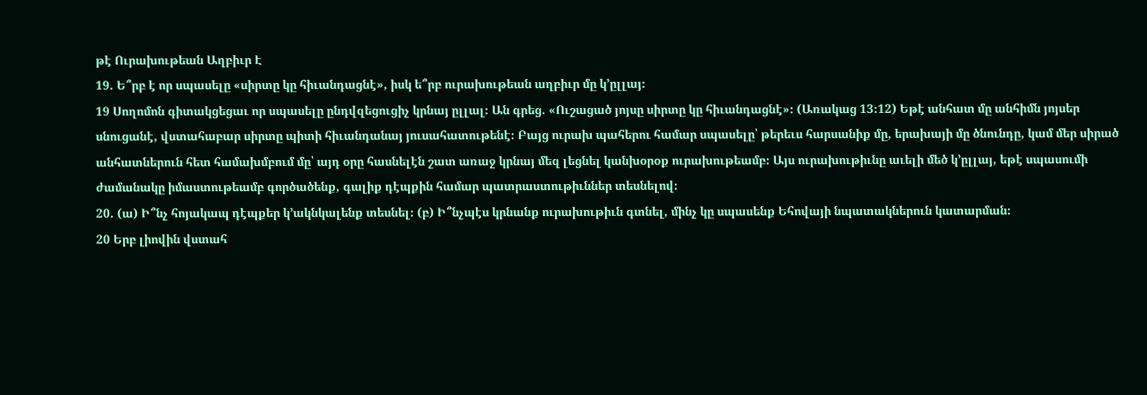թէ Ուրախութեան Աղբիւր Է
19. Ե՞րբ է որ սպասելը «սիրտը կը հիւանդացնէ», իսկ ե՞րբ ուրախութեան աղբիւր մը կ’ըլլայ։
19 Սողոմոն գիտակցեցաւ որ սպասելը ընդվզեցուցիչ կրնայ ըլլալ։ Ան գրեց. «Ուշացած յոյսը սիրտը կը հիւանդացնէ»։ (Առակաց 13։12) Եթէ անհատ մը անհիմն յոյսեր սնուցանէ, վստահաբար սիրտը պիտի հիւանդանայ յուսահատութենէ։ Բայց ուրախ պահերու համար սպասելը՝ թերեւս հարսանիք մը, երախայի մը ծնունդը, կամ մեր սիրած անհատներուն հետ համախմբում մը՝ այդ օրը հասնելէն շատ առաջ կրնայ մեզ լեցնել կանխօրօք ուրախութեամբ։ Այս ուրախութիւնը աւելի մեծ կ’ըլլայ, եթէ սպասումի ժամանակը իմաստութեամբ գործածենք, գալիք դէպքին համար պատրաստութիւններ տեսնելով։
20. (ա) Ի՞նչ հոյակապ դէպքեր կ’ակնկալենք տեսնել։ (բ) Ի՞նչպէս կրնանք ուրախութիւն գտնել, մինչ կը սպասենք Եհովայի նպատակներուն կատարման։
20 Երբ լիովին վստահ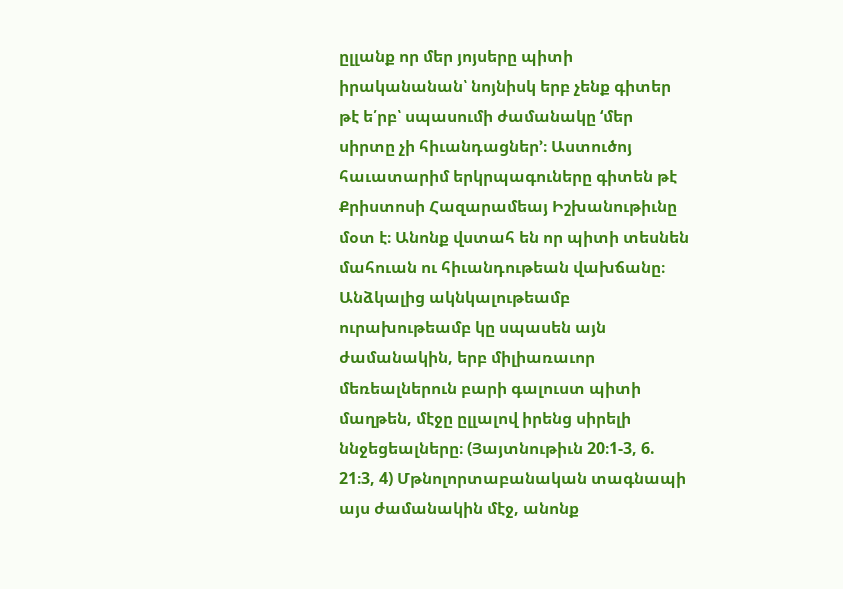ըլլանք որ մեր յոյսերը պիտի իրականանան՝ նոյնիսկ երբ չենք գիտեր թէ ե՛րբ՝ սպասումի ժամանակը ‘մեր սիրտը չի հիւանդացներ’։ Աստուծոյ հաւատարիմ երկրպագուները գիտեն թէ Քրիստոսի Հազարամեայ Իշխանութիւնը մօտ է։ Անոնք վստահ են որ պիտի տեսնեն մահուան ու հիւանդութեան վախճանը։ Անձկալից ակնկալութեամբ ուրախութեամբ կը սպասեն այն ժամանակին, երբ միլիառաւոր մեռեալներուն բարի գալուստ պիտի մաղթեն, մէջը ըլլալով իրենց սիրելի ննջեցեալները։ (Յայտնութիւն 20։1-3, 6. 21։3, 4) Մթնոլորտաբանական տագնապի այս ժամանակին մէջ, անոնք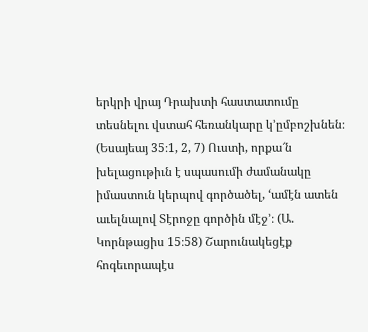երկրի վրայ Դրախտի հաստատումը տեսնելու վստահ հեռանկարը կ’ըմբոշխնեն։ (Եսայեայ 35։1, 2, 7) Ուստի, որքա՜ն խելացութիւն է սպասումի ժամանակը իմաստուն կերպով գործածել, ‘ամէն ատեն աւելնալով Տէրոջը գործին մէջ’։ (Ա. Կորնթացիս 15։58) Շարունակեցէք հոգեւորապէս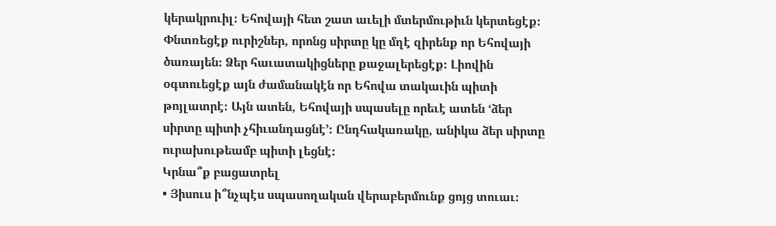կերակրուիլ։ Եհովայի հետ շատ աւելի մտերմութիւն կերտեցէք։ Փնտռեցէք ուրիշներ, որոնց սիրտը կը մղէ զիրենք որ Եհովայի ծառայեն։ Ձեր հաւատակիցները քաջալերեցէք։ Լիովին օգտուեցէք այն ժամանակէն որ Եհովա տակաւին պիտի թոյլատրէ։ Այն ատեն, Եհովայի սպասելը որեւէ ատեն ‘ձեր սիրտը պիտի չհիւանդացնէ’։ Ընդհակառակը, անիկա ձեր սիրտը ուրախութեամբ պիտի լեցնէ։
Կրնա՞ք բացատրել
• Յիսուս ի՞նչպէս սպասողական վերաբերմունք ցոյց տուաւ։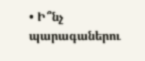• Ի՞նչ պարագաներու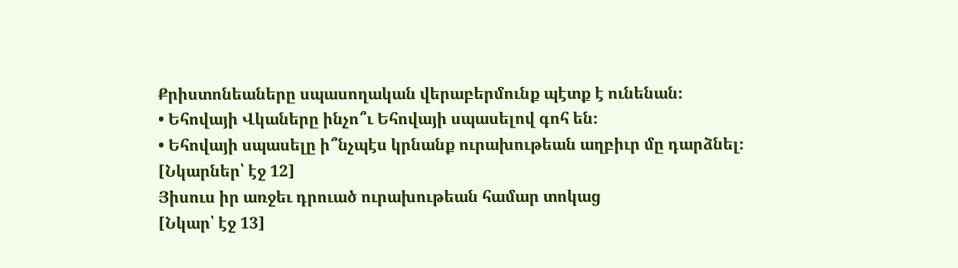Քրիստոնեաները սպասողական վերաբերմունք պէտք է ունենան։
• Եհովայի Վկաները ինչո՞ւ Եհովայի սպասելով գոհ են։
• Եհովայի սպասելը ի՞նչպէս կրնանք ուրախութեան աղբիւր մը դարձնել։
[Նկարներ՝ էջ 12]
Յիսուս իր առջեւ դրուած ուրախութեան համար տոկաց
[Նկար՝ էջ 13]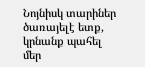Նոյնիսկ տարիներ ծառայելէ ետք, կրնանք պահել մեր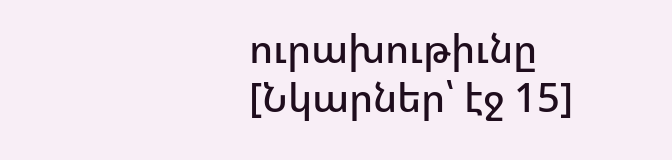ուրախութիւնը
[Նկարներ՝ էջ 15]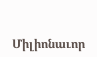Միլիոնաւոր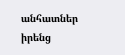անհատներ իրենց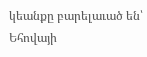կեանքը բարելաւած են՝ Եհովայի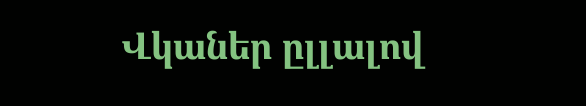Վկաներ ըլլալով